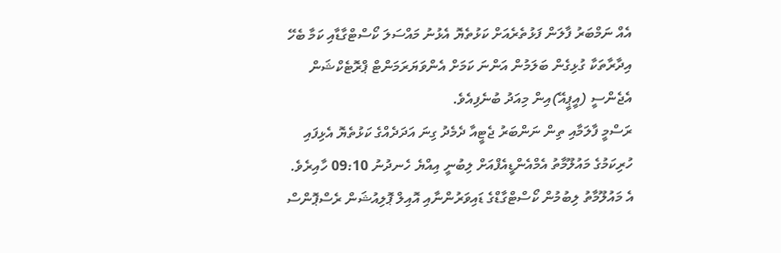އެއް ނަމްބަރު ފާލަން ފަޅުތެރެއަށް ކަޅުތެޔޮ އެޅުނު މައްސަލަ ކޯސްޓްގާޑާއި ކަމާ ބެހޭ އިދާރާތަކާ ގުޅިގެން ބަލަމުން އަންނަ ކަމަށް އެންވަޔަރަމަންޓް ޕްރޮޓެކްޝަން އެޖެންސީ (އީޕީއޭ)އިން މިއަދު ބުނެފިއެވެ.
ރަސްމީ ފާލަމާއި ތިން ނަންބަރު ޖެޓީއާ ދެމެދު ގިނަ އަދަދެއްގެ ކަޅުތެޔޮ އެޅިފައި ހުރިކަމުގެ މައުލޫމާތު އެމްއެންޑީއެފްއަށް ލިބުނީ އިއްޔެ ހެނދުނު 09:10 ހާއިރެވެ.
އެ މައުލޫމާތު ލިބުމުން ކޯސްޓްގާޑްގެ ޑައިވަރުންނާއި އޮއިލް ޕޮލިއުޝަން ރެސްޕޮންސް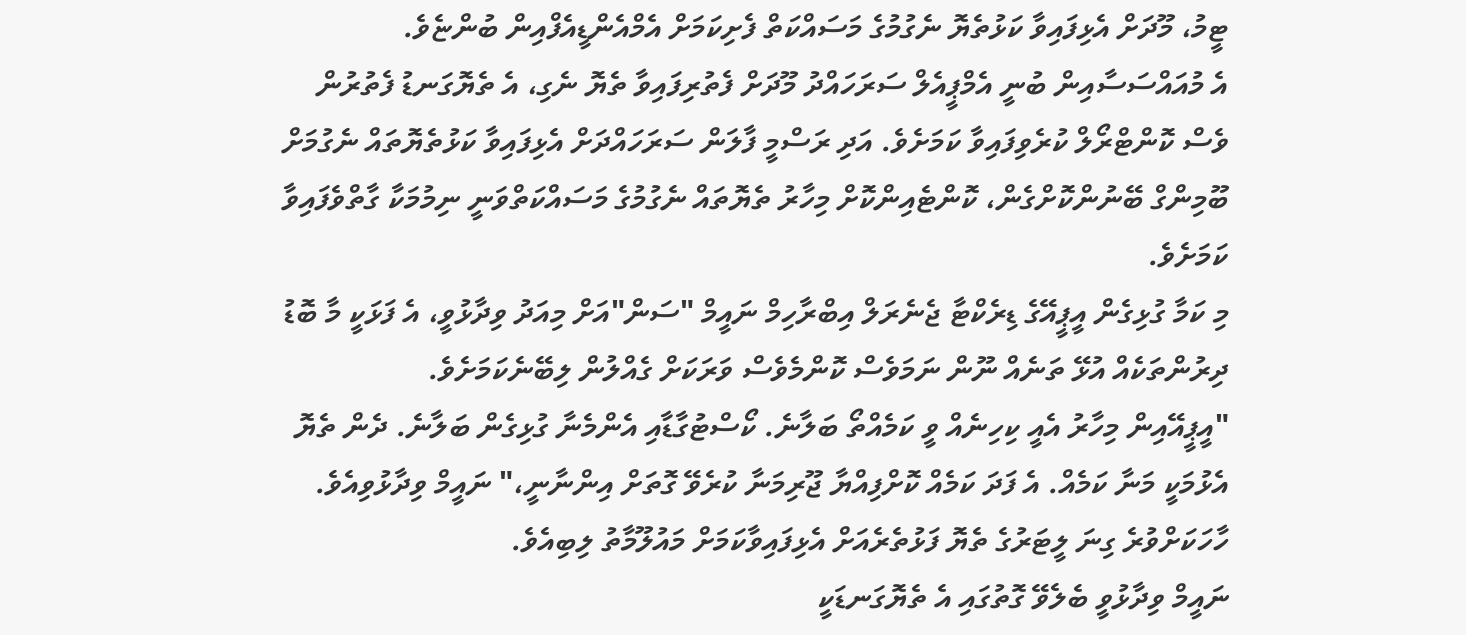ޓީމު، މޫދަށް އެޅިފައިވާ ކަޅުތެޔޮ ނެގުމުގެ މަސައްކަތް ފެށިކަމަށް އެމްއެންޑީއެފްއިން ބުންޏެވެ.
އެ މުއައްސަސާއިން ބުނީ އެމްޕީއެލް ސަރަހައްދު މޫދަށް ފެތުރިފައިވާ ތެޔޮ ނެގި، އެ ތެޔޮގަނޑު ފެތުރުން ވެސް ކޮންޓްރޯލް ކުރެވިފައިވާ ކަމަށެވެ. އަދި ރަސްމީ ފާލަން ސަރަހައްދަށް އެޅިފައިވާ ކަޅުތެޔޮތައް ނެގުމަށް ބޫމިންގް ބޭނުންކޮށްގެން، ކޮންޓެއިންކޮށް މިހާރު ތެޔޮތައް ނެގުމުގެ މަސައްކަތްވަނީ ނިމުމަކާ ގާތްވެފައިވާ ކަމަށެވެ.
މި ކަމާ ގުޅިގެން އީޕީއޭގެ ޑިރެކްޓާ ޖެނެރަލް އިބްރާހިމް ނައީމް "ސަން"އަށް މިއަދު ވިދާޅުވީ، އެ ފަޅަކީ މާ ބޮޑު ދިރުންތަކެއް އުޅޭ ތަނެއް ނޫން ނަމަވެސް ކޮންމެވެސް ވަރަކަށް ގެއްލުން ލިބޭނެކަމަށެވެ.
"އީޕީއޭއިން މިހާރު އެއީ ކިހިނެއް ވީ ކަމެއްތޯ ބަލާނެ. ކޯސްޓުގާޑާއި އެންމެނާ ގުޅިގެން ބަލާނެ. ދެން ތެޔޮ އެޅުމަކީ މަނާ ކަމެއް. އެ ފަދަ ކަމެއް ކޮށްފިއްޔާ ޖޫރިމަނާ ކުރެވޭ ގޮތަށް އިންނާނީ،" ނައީމް ވިދާޅުވިއެވެ.
ހާހަކަށްވުރެ ގިނަ ލީޓަރުގެ ތެޔޮ ފަޅުތެރެއަށް އެޅިފައިވާކަމަށް މައުލޫމާތު ލިބިއެވެ.
ނައީމް ވިދާޅުވީ ބެލެވޭ ގޮތުގައި އެ ތެޔޮގަނޑަކީ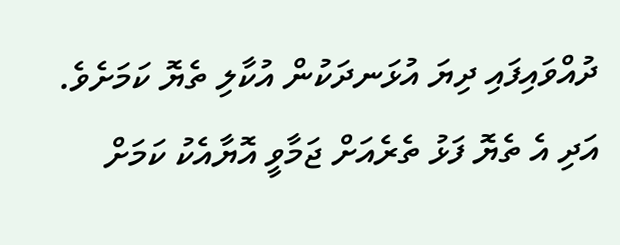ދުއްވައިފައި ދިޔަ އުޅަނދަކުން އުކާލި ތެޔޮ ކަމަށެވެ. އަދި އެ ތެޔޮ ފަޅު ތެރެއަށް ޖަމާވީ އޮޔާއެކު ކަމަށް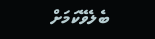ބެލެވޭކަމަށް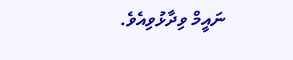ނައީމް ވިދާޅުވިއެވެ.